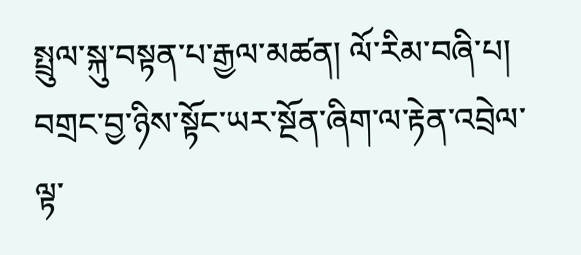སྤྲུལ་སྐུ་བསྟན་པ་རྒྱལ་མཚན། ལོ་རིམ་བཞི་པ།
བགྲང་བྱ་ཉིས་སྟོང་ཡར་སྔོན་ཞིག་ལ་རྟེན་འབྲེལ་ལྟ་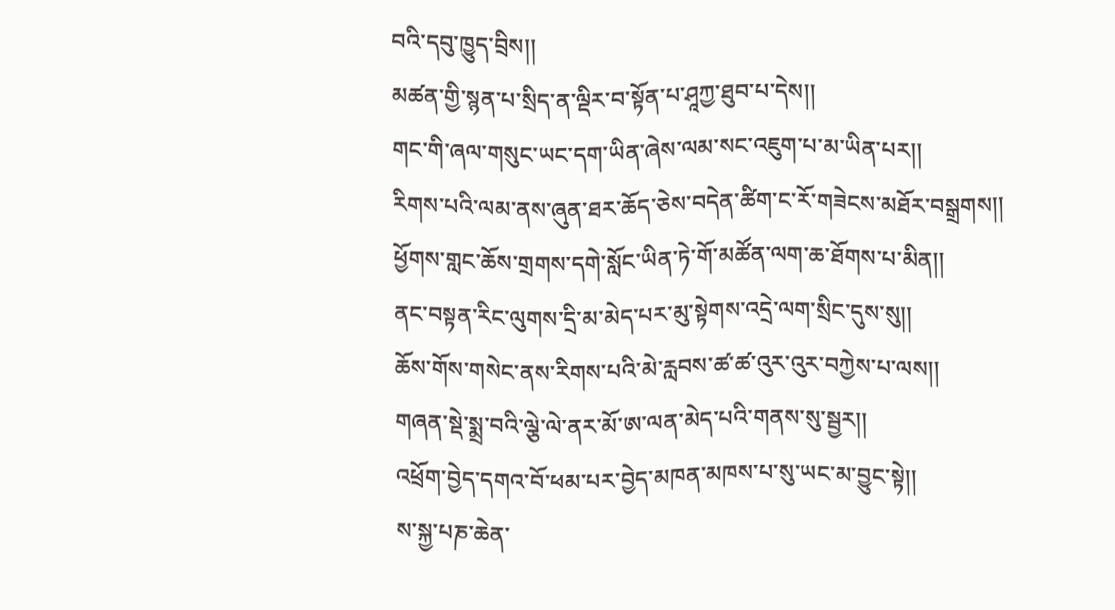བའི་དབུ་ཁྱུད་བྲིས།།
མཚན་གྱི་སྙན་པ་སྲིད་ན་ལྡིར་བ་སྟོན་པ་ཤཱཀྱ་ཐུབ་པ་དེས།།
གང་གི་ཞལ་གསུང་ཡང་དག་ཡིན་ཞེས་ལམ་སང་འཇུག་པ་མ་ཡིན་པར།།
རིགས་པའི་ལམ་ནས་ཞུན་ཐར་ཆོད་ཅེས་བདེན་ཚིག་ང་རོ་གཟེངས་མཐོར་བསྒྲགས།།
ཕྱོགས་གླང་ཆོས་གྲགས་དགེ་སློང་ཡིན་ཏེ་གོ་མཚོན་ལག་ཆ་ཐོགས་པ་མིན།།
ནང་བསྟན་རིང་ལུགས་དྲི་མ་མེད་པར་མུ་སྟེགས་འདྲེ་ལག་སྲིང་དུས་སུ།།
ཆོས་གོས་གསེང་ནས་རིགས་པའི་མེ་རླབས་ཚ་ཚ་འུར་འུར་བཀྱེས་པ་ལས།།
གཞན་སྡེ་སྨྲ་བའི་ལྕེ་ལེ་ནར་མོ་ཨ་ལན་མེད་པའི་གནས་སུ་སྦྱར།།
འཕྲོག་བྱེད་དགའ་བོ་ཕམ་པར་བྱེད་མཁན་མཁས་པ་སུ་ཡང་མ་བྱུང་སྟེ།།
ས་སྐྱ་པཎ་ཆེན་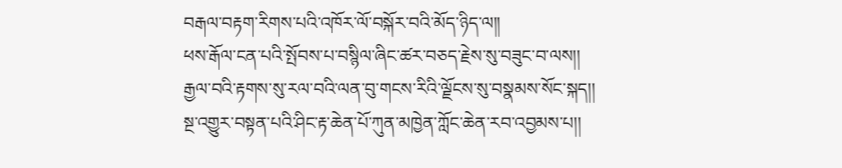བརྒལ་བརྟག་རིགས་པའི་འཁོར་ལོ་བསྐོར་བའི་མོད་ཉིད་ལ།།
ཕས་རྒོལ་ངན་པའི་སྤོབས་པ་བསྙིལ་ཞིང་ཚར་བཅད་རྗེས་སུ་བཟུང་བ་ལས།།
རྒྱལ་བའི་རྟགས་སུ་རལ་བའི་ལན་བུ་གངས་རིའི་ལྗོངས་སུ་བསྣམས་སོང་སྐད།།
སྔ་འགྱུར་བསྟན་པའི་ཤིང་རྟ་ཆེན་པོ་ཀུན་མཁྱེན་ཀློང་ཆེན་རབ་འབྱམས་པ།།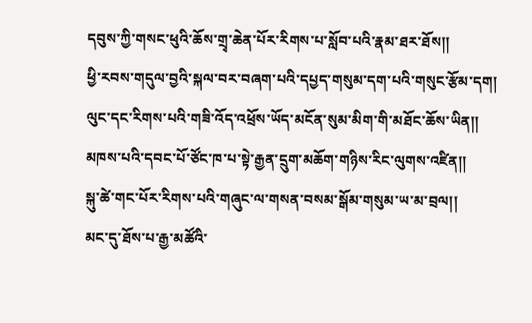དབུས་ཀྱི་གསང་ཕུའི་ཆོས་གྲྭ་ཆེན་པོར་རིགས་པ་སློབ་པའི་རྣམ་ཐར་ཐོས།།
ཕྱི་རབས་གདུལ་བྱའི་སྐལ་བར་བཞག་པའི་དཔྱད་གསུམ་དག་པའི་གསུང་རྩོམ་དག།
ལུང་དང་རིགས་པའི་གཟི་འོད་འཕྲོས་ཡོད་མངོན་སུམ་མིག་གི་མཐོང་ཆོས་ཡིན།།
མཁས་པའི་དབང་པོ་ཙོང་ཁ་པ་སྟེ་རྒྱན་དྲུག་མཆོག་གཉིས་རིང་ལུགས་འཛིན།།
སྐུ་ཚེ་གང་པོར་རིགས་པའི་གཞུང་ལ་གསན་བསམ་སྒོམ་གསུམ་ཡ་མ་བྲལ།།
མང་དུ་ཐོས་པ་རྒྱ་མཚོའི་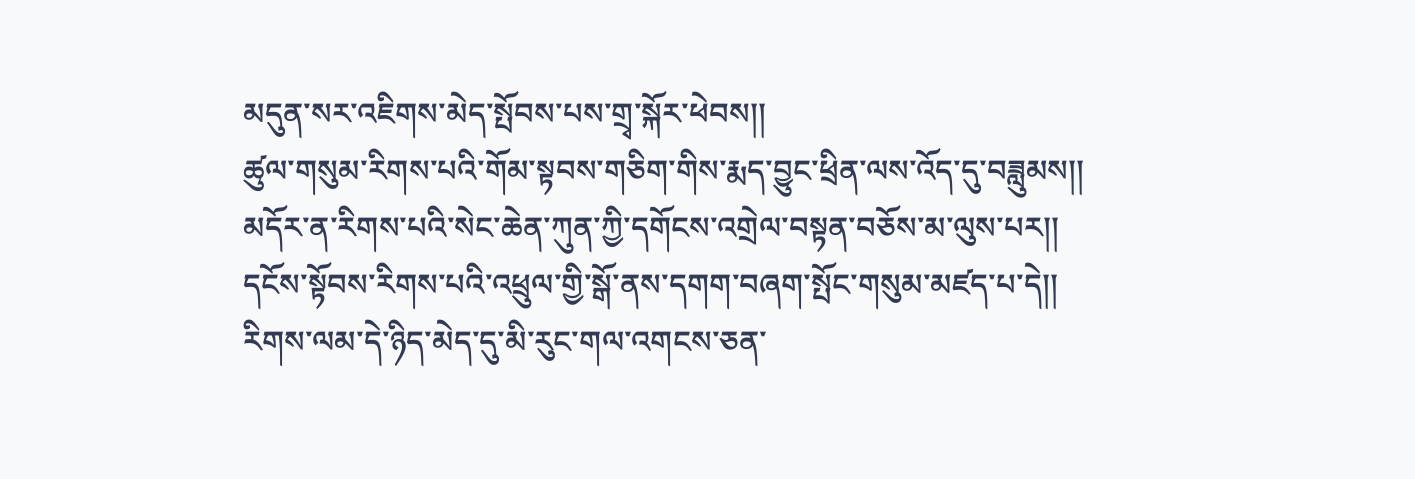མདུན་སར་འཇིགས་མེད་སྤོབས་པས་གྲྭ་སྐོར་ཕེབས།།
ཚུལ་གསུམ་རིགས་པའི་གོམ་སྟབས་གཅིག་གིས་རྨད་བྱུང་ཕྲིན་ལས་འོད་དུ་བཟླུམས།།
མདོར་ན་རིགས་པའི་སེང་ཆེན་ཀུན་ཀྱི་དགོངས་འགྲེལ་བསྟན་བཅོས་མ་ལུས་པར།།
དངོས་སྟོབས་རིགས་པའི་འཕྲུལ་གྱི་སྒོ་ནས་དགག་བཞག་སྤོང་གསུམ་མཛད་པ་དེ།།
རིགས་ལམ་དེ་ཉིད་མེད་དུ་མི་རུང་གལ་འགངས་ཅན་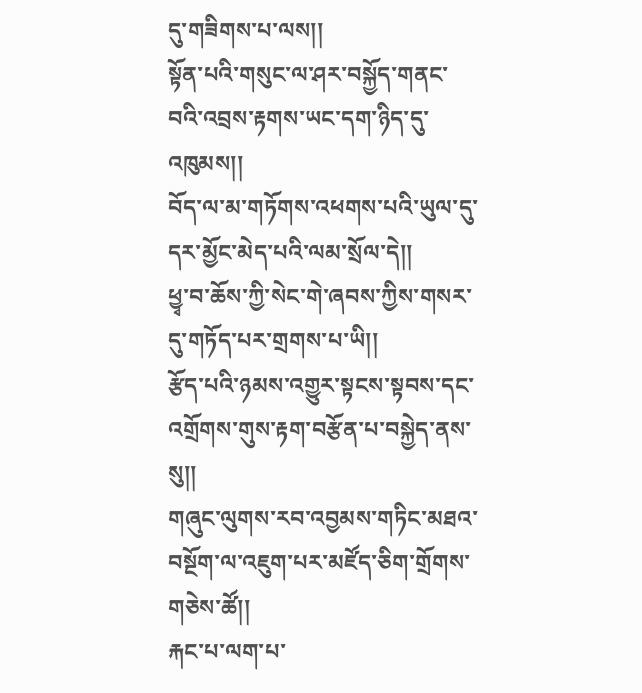དུ་གཟིགས་པ་ལས།།
སྟོན་པའི་གསུང་ལ་ཤར་བསྐྱོད་གནང་བའི་འབྲས་རྟགས་ཡང་དག་ཉིད་དུ་འཁུམས།།
བོད་ལ་མ་གཏོགས་འཕགས་པའི་ཡུལ་དུ་དར་མྱོང་མེད་པའི་ལམ་སྲོལ་དེ།།
ཕྱྭ་བ་ཆོས་ཀྱི་སེང་གེ་ཞབས་ཀྱིས་གསར་དུ་གཏོད་པར་གྲགས་པ་ཡི།།
རྩོད་པའི་ཉམས་འགྱུར་སྟངས་སྟབས་དང་འགྲོགས་གུས་རྟག་བརྩོན་པ་བསྐྱེད་ནས་སུ།།
གཞུང་ལུགས་རབ་འབྱམས་གཏིང་མཐའ་བསྔོག་ལ་འཇུག་པར་མཛོད་ཅིག་གྲོགས་གཅེས་ཚོ།།
རྐང་པ་ལག་པ་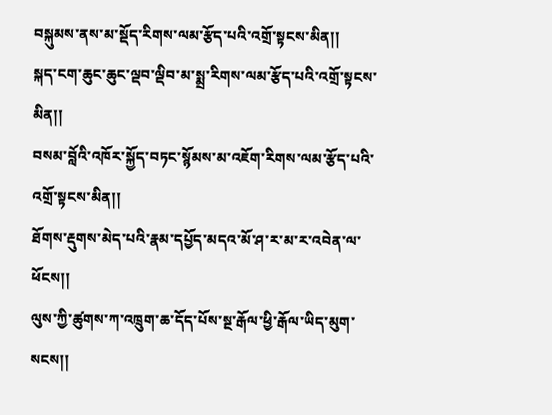བསྐུམས་ནས་མ་སྡོད་རིགས་ལམ་རྩོད་པའི་འགྲོ་སྟངས་མིན།།
སྐད་ངག་ཆུང་ཆུང་ལྡབ་ལྡིབ་མ་སྨྲ་རིགས་ལམ་རྩོད་པའི་འགྲོ་སྟངས་མིན།།
བསམ་བློའི་འཁོར་སྐྱོད་བཏང་སྙོམས་མ་འཇོག་རིགས་ལམ་རྩོད་པའི་འགྲོ་སྟངས་མིན།།
ཐོགས་རྡུགས་མེད་པའི་རྣམ་དཔྱོད་མདའ་མོ་ཤ་ར་མ་ར་འབེན་ལ་ཕོངས།།
ལུས་ཀྱི་ཚུགས་ཀ་འཁྲུག་ཆ་དོད་པོས་སྔ་རྒོལ་ཕྱི་རྒོལ་ཡིད་མུག་སངས།།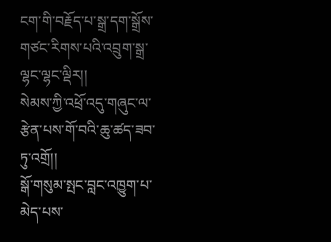ངག་གི་བརྗོད་པ་སྒྲ་དག་སྒྲོས་གཙང་རིགས་པའི་འབྲུག་སྒྲ་ལྷང་ལྷང་ལྡིར།།
སེམས་ཀྱི་འཕྲོ་འདུ་གཞུང་ལ་རྩེན་པས་གོ་བའི་ཆུ་ཚད་ཟབ་ཏུ་འགྲོ།།
སྒོ་གསུམ་སྤང་བླང་འཁྱུག་པ་མེད་པས་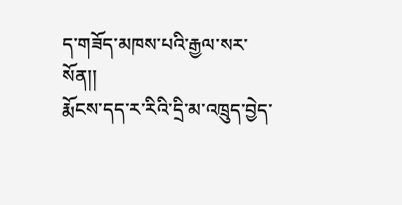ད་གཟོད་མཁས་པའི་རྒྱལ་སར་སོན།།
རྨོངས་དད་ར་རིའི་དྲི་མ་འཁྲུད་བྱེད་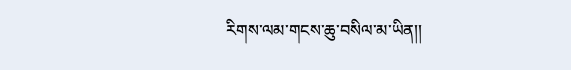རིགས་ལམ་གངས་ཆུ་བསིལ་མ་ཡིན།།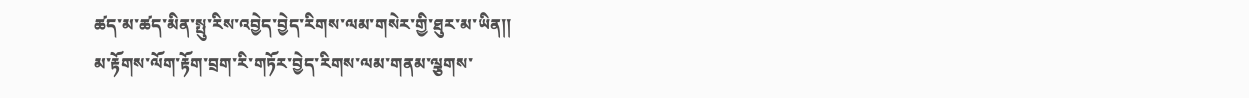ཚད་མ་ཚད་མིན་སྤུ་རིས་འབྱེད་བྱེད་རིགས་ལམ་གསེར་གྱི་ཐུར་མ་ཡིན།།
མ་རྟོགས་ལོག་རྟོག་བྲག་རི་གཏོར་བྱེད་རིགས་ལམ་གནམ་ལྕགས་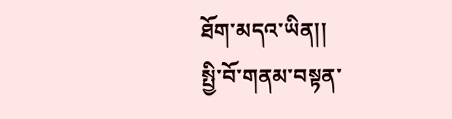ཐོག་མདའ་ཡིན།།
སྤྱི་བོ་གནམ་བསྟན་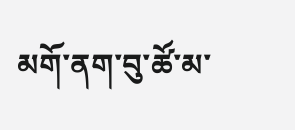མགོ་ནག་བུ་ཚོ་མ་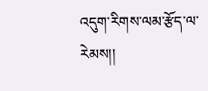འདུག་རིགས་ལམ་རྩོད་ལ་རེམས།།